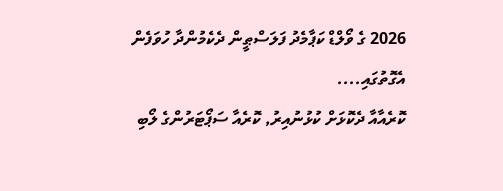2026 ގެ ވޯލްޑް ކަޕާމެދު ފަލަސްޠީން ދެކެމުންދާ ހުވަފެން އެގޮތުގައި....
ކޮރެއާއާ ދެކޮޅަށް ކުޅުނުއިރު, ކޮރެއާ ސަޕޯޓަރުންގެ ލޯބި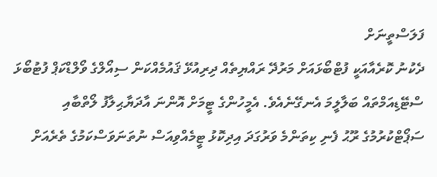ފަލަސްތީނަށް
ދެކުނު ކޮރެއާއަކީ ފުޓްބޯޅައަށް މަރުދޭ ރައްޔިތެއް ދިރިއުޅޭ ޤައުމެއްކަން ސިއޯލްގެ ވޯލްޑްކަޕް ފުޓުބޯޅަ ސްޓޭޑިއަމްތައް ބަލާލީމަ އެނގޭނެއެވެ. އެމީހުންގެ ޓީމަށް އޮންނަ އާދަޔާޙިލާފު ލޯތްބާއި ސަޕޯޓްކުރުމުގެ ރޫޙު ފެނި ކިތަންމެ ވަރުގަދަ އިދިކޮޅު ޓީމެއްވިއަސް ނުތަނަވަސްކަމުގެ ތެރެއަށް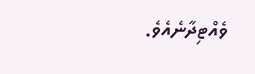ވެއްޓިދާނެއެވެ.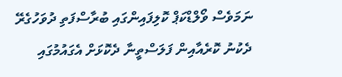ނަމަވެސް ވޯލްޑްކަޕް ކޮލިފައިންގައި ބުރާސްފަތި ދުވަހުގެރޭ ދެކުނު ކޮރެއާއިން ފަލަސްތީނާ ދެކޮޅަށް އެގައުމުގައި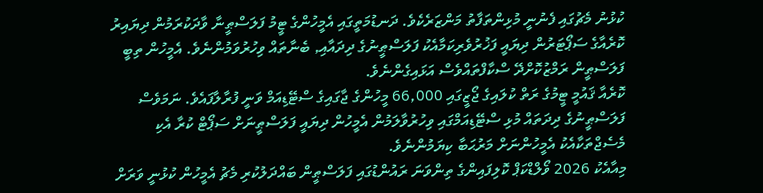ކުޅުނު މެޗުގައި ފެނުނީ މުޅިންތަފާތު މަންޒަރެކެވެ. ދަނޑުމަތީގައި އެމީހުންގެ ޓީމު ފަލަސްޠީނާ ވާދަކުރަމުން ދިޔައިރު ކޮރެއާގެ ސަޕޯޓަރުން ދިޔައީ ފަޚުރުވެރިކަމާއެކު ފަލަސްޠީނުގެ ދިދައާއި, ބެނާތައް ވިހުރުވަމުންނެވެ. އެމީހުން ތިބީ ފަލަސްޠީން ރަމްޒުކޮށްދޭ ސްކާފްތައްވެސް އަޅައިގެންނެވެ.
ކޮރެއާ ޤައުމީ ޓީމުގެ ރަތް ކުލައިގެ ޖޯޒީގައި 66,000 މީހުންގެ ޖާގައިގެ ސްޓޭޑިއަމް ވަނީ ފުރާލާފައެވެ. ނަމަވެސް ފަލަސްޠީނުގެ ދިދަތައް މުޅި ސްޓޭޑިއަމްގައި ވިހުރުވާލަމުން އެމީހުން ދިޔައީ ފަލަސްޠީނަށް ސަޕޯޓް ކުރާ އެކި މެސެޖްތަކާއެކު އެމީހުންނަށް މަރުޙަބާ ކިޔަމުންނެވެ.
މިއާއެކު 2026 ވޯލްޑްކަޕް ކޮލިފައިންގެ ތިންވަނަ ރައުންޑުގައި ފަލަސްޠީން ބައްދަލުކުރި މެޗު އެމީހުން ކުޅުނީ ވަރަށް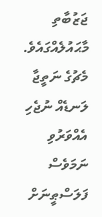ޖަޒުބާތި މާޙައުލެއްގައެވެ.
މެޗުގެ ނަތީޖާ ލަނޑެއް ނުޖެހި އެއްވަރުވި ނަމަވެސް ފަލަސްޠީނަށް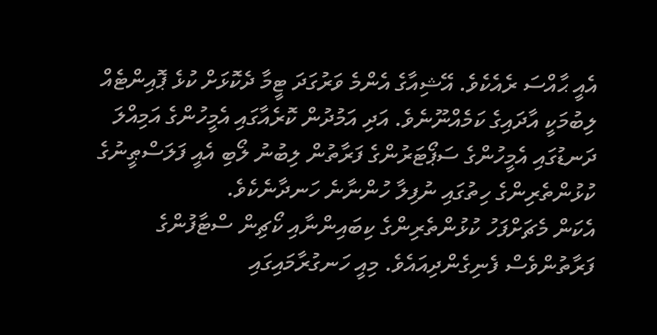އެއީ ޙާއްސަ ރެއެކެވެ. އޭޝިއާގެ އެންމެ ވަރުގަދަ ޓީމާ ދެކޮޅަށް ކުޅެ ޕޮއިންޓެއް ލިބުމަކީ އާދައިގެ ކަމެއްނޫނެވެ. އަދި އަމުދުން ކޮރެއާގައި އެމީހުންގެ އަމިއްލަ ދަނޑުގައި އެމީހުންގެ ސަޕޯޓަރުންގެ ފަރާތުން ލިބުނު ލޯބި އެއީ ފަލަސްޠީނުގެ ކުޅުންތެރިންގެ ހިތުގައި ނުފިލާ ހުންނާނެ ހަނދާނެކެވެ.
އެކަން މެޗަށްފަހު ކުޅުންތެރިންގެ ކިބައިންނާއި ކޯޗިން ސްޓާފުންގެ ފަރާތުންވެސް ފެނިގެންދިއައެވެ. މިއީ ހަނގުރާމައިގައި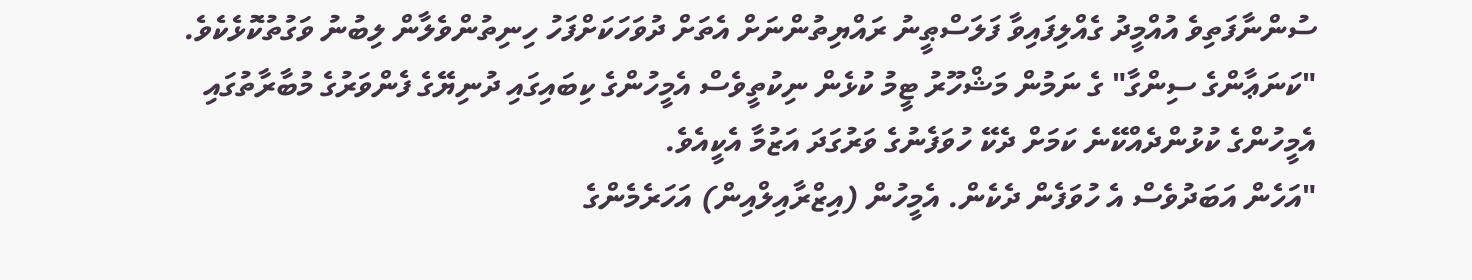ސުންނާފަތިވެ އުއްމީދު ގެއްލިފައިވާ ފަލަސްޠީނު ރައްޔިތުންނަށް އެތަށް ދުވަހަކަށްފަހު ހިނިތުންވެލާން ލިބުނު ވަގުތުކޮޅެކެވެ.
"ކަނަޢާންގެ ސިންގާ" ގެ ނަމުން މަޝްހޫރު ޓީމު ކުޅެން ނިކުތީވެސް އެމީހުންގެ ކިބައިގައި ދުނިޔޭގެ ފެންވަރުގެ މުބާރާތުގައި އެމީހުންގެ ކުޅުންދެއްކޭނެ ކަމަށް ދެކޭ ހުވަފެނުގެ ވަރުގަދަ އަޒުމާ އެކީއެވެ.
"އަހެން އަބަދުވެސް އެ ހުވަފެން ދެކެން. އެމީހުން (އިޒްރާއިލްއިން) އަހަރެމެންގެ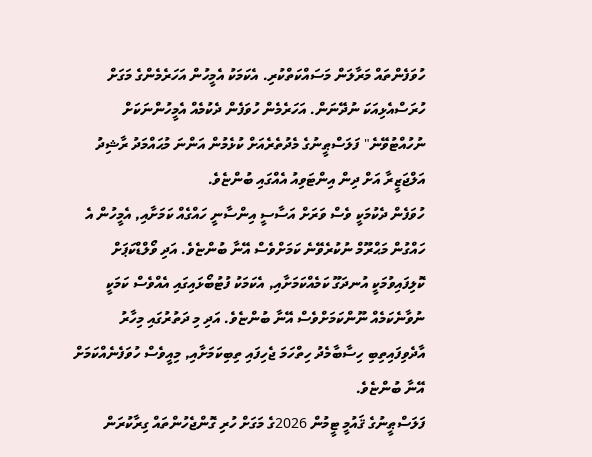ހުވަފެންތައް މަރާލަން މަސައްކަތްކުރި. އެކަމަކު އެމީހުން އަހަރެމެންގެ މަގަށް ހުރަސްއެޅިއަކަ ނުދޭނަން. އަހަރެމެން ހުވަފެން ދެކުމެއް އެމީހުންނަކަށް ނުހުއްޓުވޭނެ" ފަލަސްޠީނުގެ މެދުތެރެއަށް ކުޅެމުން އަންނަ މުޙައްމަދު ރާޝިދު އަލްޖަޒީރާ އަށް ދިން އިންޓަވިއު އެއްގައި ބުންޏެވެ.
ހުވަފެން ދެކުމަކީ ވެސް ވަރަށް އަސާސީ އިންސާނީ ހައްގެއް ކަމަށާއި, އެމީހުން އެ ހައްގުން މަޙްރޫމް ނުކުރެވޭނެ ކަމަށްވެސް އޭނާ ބުންޏެވެ. އަދި ވޯލްޑްކަޕަށް ކޮލިފައިވުމަކީ އުނދަގޫ ކަމެއްކަމަށާއި, އެކަމަކު ފުޓުބޯޅައިގައި އެއްވެސް ކަމަކީ ނުވާނެކަމެއް ނޫންކަމަށްވެސް އޭނާ ބުންޏެވެ. އަދި މި ދަތުރުގައި މިހާރު އާދެވިފައިތިބި ހިސާބާމެދު ހިތްހަމަ ޖެހިފައި ތިބިކަމަށާއި, މިއީވެސް ހުވަފެނެއްކަމަށް އޭނާ ބުންޏެވެ.
ފަލަސްޠީނުގެ ޤައުމީ ޓީމުން 2026ގެ މަގަށް ހުރި ގޮންޖެހުންތައް ގިރާކުރަން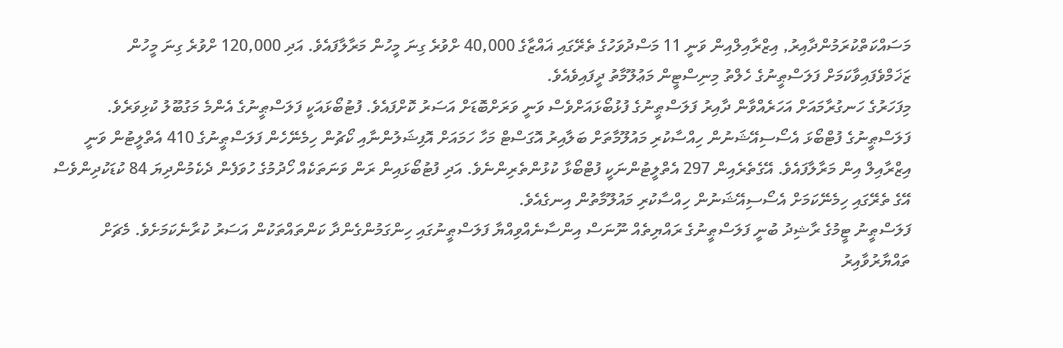މަސައްކަތްކުރަމުންދާއިރު, އިޒްރާއިލްއިން ވަނީ 11 މަސްދުވަހުގެ ތެރޭގައި ޣައްޒާގެ 40,000 ށްވުރެ ގިނަ މީހުން މަރާލާފައެވެ. އަދި 120,000 ށްވުރެ ގިނަ މީހުން ޒަޚަމްވެފައިވާކަމަށް ފަލަސްޠީނުގެ ހެލްތު މިނިސްޓީން މަޢުލޫމާތު ދީފައިވެއެވެ.
މިފަހަރުގެ ހަނގުރާމައަށް އަހަރެއްވާން ދާއިރު ފަލަސްޠީނުގެ ފުޅުބޯޅައަށްވެސް ވަނީ ވަރަށްބޮޑަށް އަސަރު ކޮށްފައެވެ. ފުޓުބޯޅައަކީ ފަލަސްޠީނުގެ އެންމެ މަގުބޫލު ކުޅިވަރެވެ.
ފަލަސްޠީނުގެ ފުޓްބޯޅަ އެސޯސިއޭޝަނުން ހިއްސާކުރި މައުލޫމާތަށް ބަލާއިރު އޮގަސްޓް މަހާ ހަމައަށް އޮފިޝަލުންނާއި ކޯޗުން ހިމެނޭހެން ފަލަސްޠީނުގެ 410 އެތްލީޓުން ވަނީ އިޒްރާއިލް އިން މަރާލާފައެވެ. އޭގެތެރެއިން 297 އެތްލީޓުންނަކީ ފުޓްބޯޅާ ކުޅުންތެރިންނެވެ. އަދި ފުޓުބޯޅައިން ރަން ވަނަތަކެއް ހޯދުމުގެ ހުވަފެން ދެކެމުންދިޔަ 84 ކުޑަކުދިންވެސް އޭގެ ތެރޭގައި ހިމެނޭކަމަށް އެސޯސިއޭޝަނުން ހިއްސާކުރި މައުލޫމާތުން އިނގެއެވެ.
ފަލަސްޠީނު ޓީމުގެ ރާޝިދު ބުނީ ފަލަސްޠީނުގެ ރައްޔިތެއް ނޫނަސް އިންސާނެއްވިއްޔާ ފަލަސްޠީނުގައި ހިންގަމުންގެންދާ ކަންތައްތަކުން އަސަރު ކުރާނެކަމަށެވެ. މެޗަށް ތައްޔާރުވާއިރު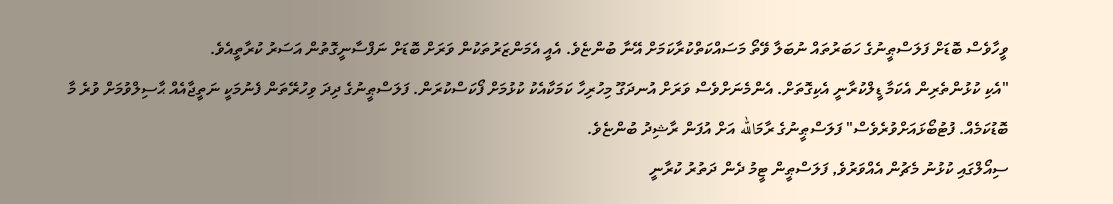ވީހާވެސް ބޮޑަށް ފަލަސްޠީނުގެ ހަބަރުތައް ނުބަލާ ވޭތޯ މަސައްކަތްކުރާކަމަށް އޭނާ ބުންޏެވެ. އެއީ އެމަންޒަރުތަކުން ވަރަށް ބޮޑަށް ނަފްސާނީގޮތުން އަސަރު ކުރާތީއެވެ.
"އެކި ކުޅުންތެރިން އެކަމާ ޑީލްކުރާނީ އެކިގޮތަށް. އެންމެނަށްވެސް ވަރަށް އުނދަގޫ މިހުރިހާ ކަމަކާއެކު ކުޅުމަށް ފޯކަސްކުރަން. ފަލަސްޠީނުގެ ދިދަ ވިހުރޭތަން ފެނުމަކީ ނަތީޖާއެއް ޙާސިލްވުމަށް ވުރެ މާ ބޮޑުކަމެއް. ފުޓުބޯޅައަށްވުރެވެސް" ފަލަސްޠީނުގެ ރާމަالله އަށް އުފަން ރާޝިދު ބުންޏެވެ.
ސިއޯލްގައި ކުޅުނު މެޗުން އެއްވަރުވެ, ފަލަސްޠީން ޓީމު ދެން ދަތުރު ކުރާނީ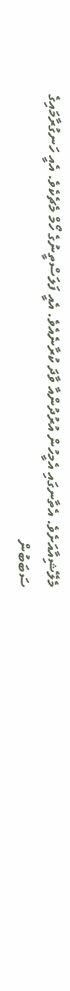މެލޭޝިއާއަށެވެ. އެތާނގައި އެމީހުން އުރުދުންއާ ވާދަ ކުރާނެއެވެ. އެއީ ފަލަސްތީނުގެ ހޯމް މެޗެކެވެ. އެއީ ހަނގުރާމައިގެ ސަބަބުން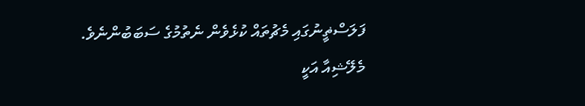ފަލަސްޡީނުގައި މެޗުތައް ކުޅެވެން ނެތުމުގެ ސަބަބުންނެވެ. މެލޭޝިއާ އަކީ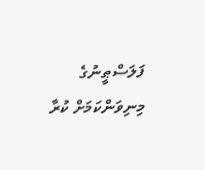ފަލަސްޠީނުގެ މިނިވަންކަމަށް ކުރާ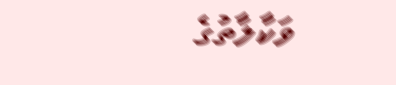ވަކާލާތުގެ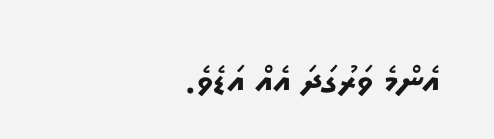އެންމެ ވަރުގަދަ އެއް އަޑެވެ.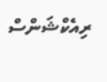ރިއެކްޝަންސް